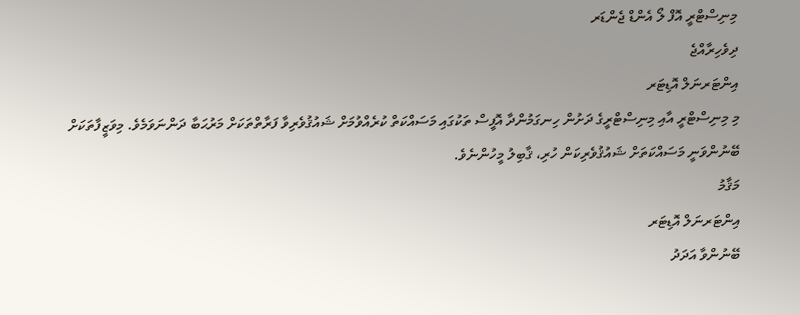މިނިސްޓްރީ އޮފް ލޯ އެންޑް ޖެންޑަރ
ދިވެހިރާއްޖެ
އިންޓަރނަލް އޮޑިޓަރ
މި މިނިސްޓްރީ އާއި މިނިސްޓްރީގެ ދަށުން ހިނގަމުންދާ އޮފީސް ތަކުގައި މަސައްކަތް ކުރެއްވުމަށް ޝައުޤުވެރިވާ ފަރާތްތަކަށް މަރުޙަބާ ދަންނަވަމެވެ. މިވަޒީފާތަކަށް ބޭނުންވަނީ މަސައްކަތަށް ޝައުޤުވެރިކަން ހުރި، ޤާބިލު މީހުންނެވެ.
މަޤާމު
އިންޓަރނަލް އޮޑިޓަރ
ބޭނުންވާ އަދަދު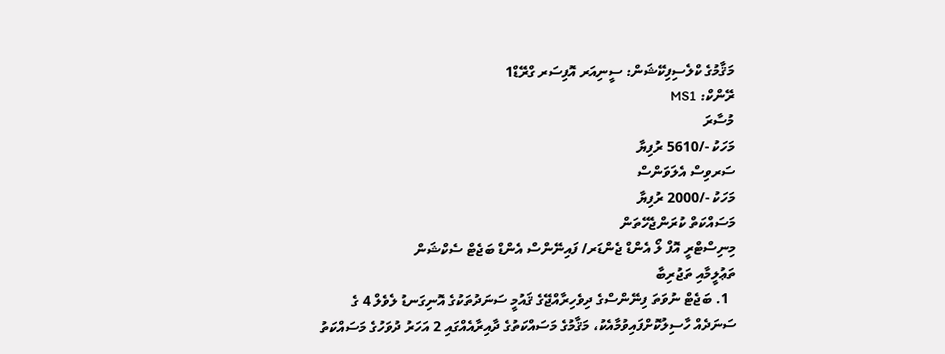މަޤާމުގެ ކްލެސިފިކޭޝަން: ސީނިއަރ އޮފިސަރ ގްރޭޑް1
ރޭންކް: MS1
މުސާރަ
މަހަކު -/5610 ރުފިޔާ
ސަރވިސް އެލަވަންސް
މަހަކު -/2000 ރުފިޔާ
މަސައްކަތް ކުރަންޖެހޭތަން
މިނިސްޓްރީ އޮފް ލޯ އެންޑް ޖެންޑަރ/ ފައިނޭންސް އެންޑް ބަޖެޓް ސެކްޝަން
ތަޢުލީމާއި ތަޖުރިބާ
  1. ބަޖެޓް ނުވަތަ ފިނޭންސްގެ ދިވެހިރާއްޖޭގެ ޤައުމީ ސަނަދުތަކުގެ އޮނިގަނޑު ލެވެލް 4 ގެ ސަނަދެއް ހާސިލުކޮށްފައިވުމާއެކު، މަޤާމުގެ މަސައްކަތުގެ ދާއިރާއެއްގައި 2 އަހަރު ދުވަހުގެ މަސައްކަތު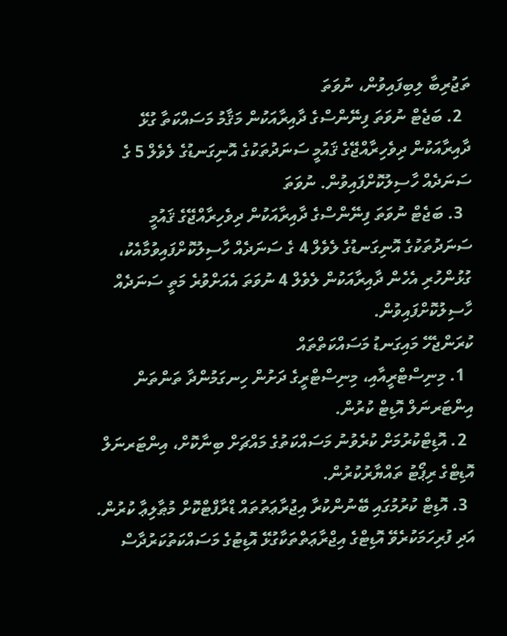ތަޖުރިބާ ލިބިފައިވުން، ނުވަތަ
  2. ބަޖެޓް ނުވަތަ ފިނޭންސްގެ ދާއިރާއަކުން މަޤާމު މަސައްކަތާ ގުޅޭ ދާއިރާއަކުން ދިވެހިރާއްޖޭގެ ޤައުމީ ސަނަދުތަކުގެ އޮނިގަނޑުގެ ލެވެލް 5 ގެ ސަނަދެއް ހާސިލުކޮށްފައިވުން. ނުވަތަ
  3. ބަޖެޓް ނުވަތަ ފިނޭންސްގެ ދާއިރާއަކުން ދިވެހިރާއްޖޭގެ ޤައުމީ ސަނަދުތަކުގެ އޮނިގަނޑުގެ ލެވެލް 4 ގެ ސަނަދެއް ހާސިލުކޮށްފައިވުމާއެކު، ގުޅުންހުރި އެހެން ދާއިރާއަކުން ލެވެލް 4 ނުވަތަ އެއަށްވުރެ މަތީ ސަނަދެއް ހާސިލުކޮށްފައިވުން.
ކުރަންޖެހޭ މައިގަނޑު މަސައްކަތްތައް
  1. މިނިސްޓްރީއާއި، މިނިސްޓްރީގެ ދަށުން ހިނގަމުންދާ ތަންތަން އިންޓަރނަލް އޮޑިޓް ކުރުން.
  2. އޮޑިޓްކުރުމަށް ކުރެވުނު މަސައްކަތުގެ މައްޗަށް ބިނާކޮށް، އިންޓަރނަލް އޮޑިޓްގެ ރިޕޯޓު ތައްޔާރުކުރުން.
  3. އޮޑިޓް ކުރުމުގައި ބޭނުންކުރާ އިޖުރާޢަތުތައް ޑްރާފްޓްކޮށް މުޠާލިޢާ ކުރުން. އަދި ފުރިހަމަކުރެވޭ އޮޑިޓްގެ އިޖްރާޢަތްތަކާގުޅޭ އޮޑިޓުގެ މަސައްކަތުކަރުދާސް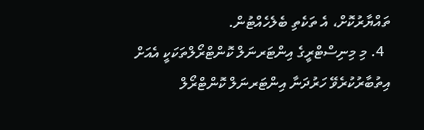ތައްޔާރުކޮށް، އެ ތަކެތި ބެލެހެއްޓުން.
  4. މި މިނިސްޓްރީގެ އިންޓަރނަލް ކޮންޓްރޯލްތަކަކީ އެއަށް އިތުބާރުކުރެވޭ ހަރުދަނާ އިންޓަރނަލް ކޮންޓްރޯލް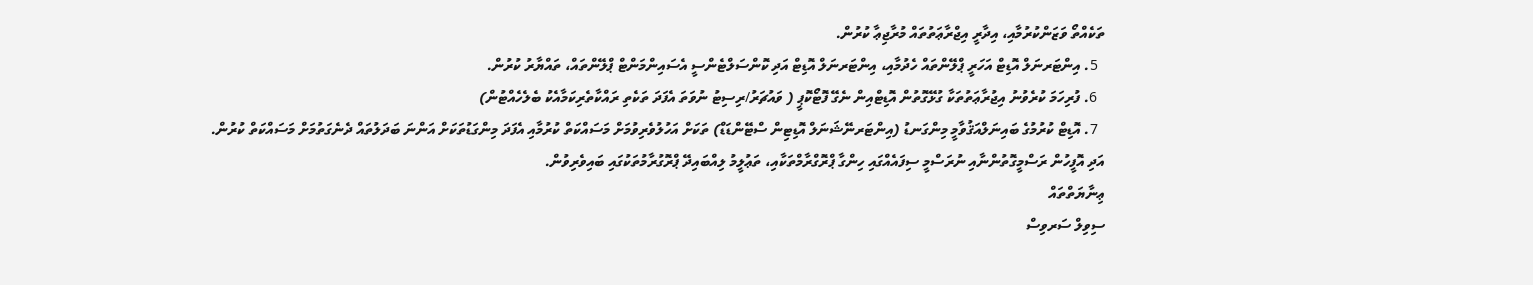ތަކެއްތޯ ވަޒަންކުރުމާއި، އިދާރީ އިޖްރާޢަތުތައް މުރާޖިޢާ ކުރުން.
  5. އިންޓަރނަލް އޮޑިޓް އަހަރީ ޕްލޭންތައް ހެދުމާއި، އިންޓަރނަލް އޮޑިޓް އަދި ކޮންސަލްޓެންސީ އެސައިންމަންޓް ޕްލޭންތައް، ތައްޔާރު ކުރުން.
  6. ފުރިހަމަ ކުރެވުނު އިޖުރާޢަތުތަކާ ގުޅޭގޮތުން އޮޑިޓްއިން ނެގޭ ފޮޓޯކޮޕީ ( ވައުޗަރު/ރިސިޓު ނުވަތަ އެފަދަ ތަކެތި ރައްކާތެރިކަމާއެކު ބެލެހެއްޓުން)
  7. އޮޑިޓް ކުރުމުގެ ބައިނަލްއަޤުވާމީ މިންގަނޑު (އިންޓަރނޭޝަނަލް އޮޑިޓިން ސްޓޭންޑަޑް) ތަކަށް އަހުލުވެރިވުމަށް މަސައްކަތް ކުރުމާއި އެފަދަ މިންގަޑުތަކަށް އަންނަ ބަދަލުތައް ދެނެގަތުމަށް މަސައްކަތް ކުރުން. އަދި އޮފީހުން ރަސްމީގޮތުންނާއި ނުރަސްމީ ސިފައެއްގައި ހިންގާ ޕްރޮގްރާމްތަކާއި، ތަޢުލީމު ލިއްބައިދޭ ޕްރޮގުރާމުތަކުގައި ބައިވެރިވުން.
ޢިނާޔަތްތައް
ސިވިލް ސަރވިސް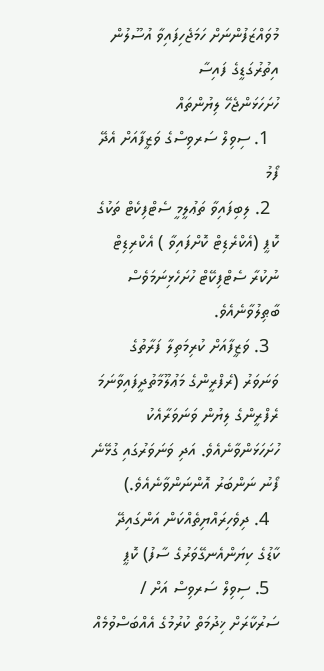މުވައްޒަފުންނަށް ހަމަޖެހިފައިވާ އުސޫލުން އިތުރުގަޑީގެ ފައިސާ
ހުށަހަޅަންޖެހޭ ލިޔުންތައް
  1. ސިވިލް ސަރވިސްގެ ވަޒީފާއަށް އެދޭ ފޯމު
  2. ލިބިފައިވާ ތަޢުލީމީ ސެޓްފިކެޓް ތަކުގެ ކޮޕީ (އެކްރެޑިޓް ކޮށްފައިވާ ) އެކްރިޑިޓް ނުކުރާ ސެޓްފިކޭޓް ހުށަހެޅިނަމަވެސް ބާޠިލުވާނެއެވެ.
  3. ވަޒީފާއަށް ކުރިމަތިލާ ފަރާތުގެ ވަނަވަރު (ރެފްރީންގެ މަޢުލޫމާތުދީފައިވާނަމަ ރެފްރީންގެ ލިޔުން ވަނަވަރާއެކު ހުށަހަޅަންވާނެއެވެ. އަދި ވަނަވަރުގައި ގުޅޭނެ ފޯނު ނަންބަރު އޮންނަންވާނެއެވެ.)
  4. ދިވެހިރައްޔިތެއްކަން އަންގައިދޭ ކާޑުގެ ކިޔަންއެނގޭވަރުގެ ސާފު) ކޮޕީ
  5. ސިވިލް ސަރވިސް އަށް / ސަރުކާރަށް ޚިދުމަތް ކުރުމުގެ އެއްބަސްވުމެއް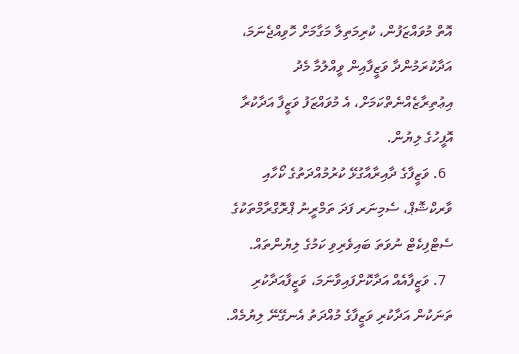އޮތް މުވައްޒަފުން، ކުރިމަތިލާ މަގާމަށް ހޮވިއްޖެނަމަ، އަދާކުރަމުންދާ ވަޒީފާއިން ވީއްލުމާ މެދު އިޢުތިރާޒެއްނެތްކަމަށް، އެ މުވައްޒަފު ވަޒީފާ އަދާކުރާ އޮފީހުގެ ލިޔުން.
  6. ވަޒީފާގެ ދާއިރާއާގުޅޭ ކުރުމުއްދަތުގެ ކޯހާއި ވާރކްޝޮޕް، ސެމިނަރ ފަދަ ތަމްރީނު ޕްރޮގްރާމްތަކުގެ ސެޓްފިކެޓް ނުވަތަ ބައިވެރިވި ކަމުގެ ލިޔުންތައް.
  7. ވަޒީފާއެއް އަދާކޮށްފައިވާނަމަ، ވަޒީފާއަދާކުރި ތަނަކުން އަދާކުރި ވަޒީފާގެ މުއްދަތު އެނގޭނޭ ލިޔުމެއް.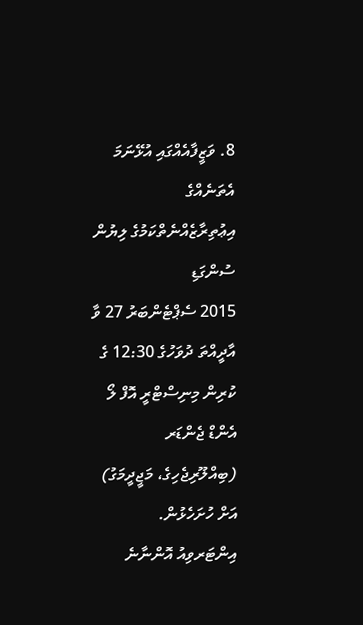8. ވަޒީފާއެއްގައި އުޅޭނަމަ އެތަނެއްގެ އިޢުތިރާޒެއްނެތްކަމުގެ ލިޔުން
ސުންގަޑި
2015 ސެޕްޓެންބަރު 27 ވާ އާދީއްތަ ދުވަހުގެ 12:30 ގެ ކުރިން މިނިސްޓްރީ އޮފް ލޯ އެންޑް ޖެންޑަރ (ބިއްލޫރިޖެހިގެ، މަޖީދީމަގު) އަށް ހުށަހެޅުން.
އިންޓަރވިއު އޮންނާނެ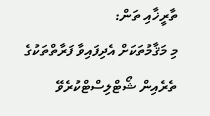ތާރީޚާއި ތަން:
މި މަޤާމުތަކަށް އެދިފައިވާ ފަރާތްތަކުގެ ތެރެއިން ޝޯޓްލިސްޓްކުރެވޭ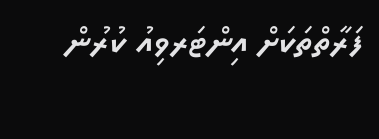ފަރާތްތަކަށް އިންޓަރވިއު ކުރުން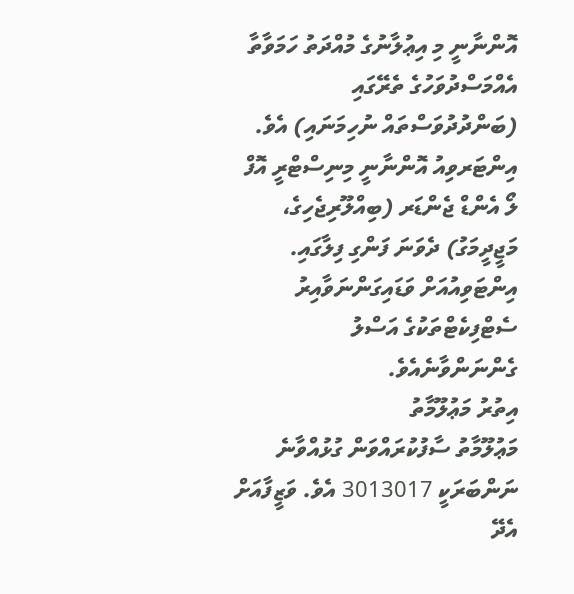އޮންނާނީ މި އިޢުލާނުގެ މުއްދަތު ހަމަވާތާ އެއްމަސްދުވަހުގެ ތެރޭގައި (ބަންދުދުވަސްތައް ނުހިމަނައި) އެވެ. އިންޓަރވިއު އޮންނާނީ މިނިސްޓްރީ އޮފް ލޯ އެންޑް ޖެންޑަރ (ބިއްލޫރިޖެހިގެ، މަޖީދީމަގު) ދެވަނަ ފަންގި ފިލާގައި. އިންޓަވިއުއަށް ވަޑައިގަންނަވާއިރު ސެޓްފިކެޓްތަކުގެ އަސްލު ގެންނަންވާނެއެވެ.
އިތުރު މަޢުލޫމާތު
މަޢުލޫމާތު ސާފުކުރައްވަން ގުޅުއްވާނެ ނަންބަރަކީ 3013017 އެވެ. ވަޒީފާއަށް އެދޭ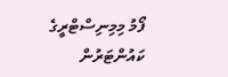ފޯމު މިމިނިސްޓްރީގެ ކައުންޓަރުން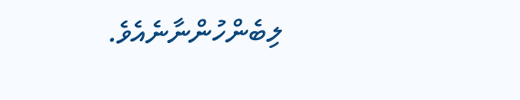ލިބެންހުންނާނެއެވެ.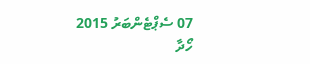07 ސެޕްޓެންބަރު 2015
ހޯދާ